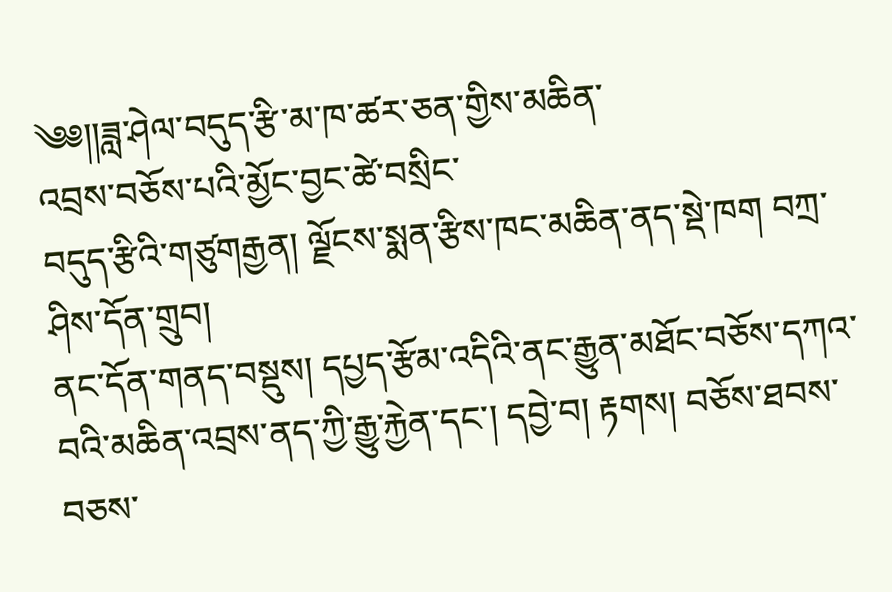༄༅།།ཟླ་ཤེལ་བདུད་རྩི་མ་ཁ་ཚར་ཅན་གྱིས་མཆིན་
འབྲས་བཅོས་པའི་མྱོང་བྱང་ཚེ་བསྲིང་
བདུད་རྩིའི་གཙུགརྒྱན། ལྗོངས་སྨན་རྩིས་ཁང་མཆིན་ནད་སྡེ་ཁག བཀྲ་ཤིས་དོན་གྲུབ།
ནང་དོན་གནད་བསྡུས། དཔྱད་རྩོམ་འདིའི་ནང་རྒྱུན་མཐོང་བཅོས་དཀའ་བའི་མཆིན་འབྲས་ནད་ཀྱི་རྒྱུ་རྐྱེན་དང་། དབྱེ་བ། རྟགས། བཅོས་ཐབས་བཅས་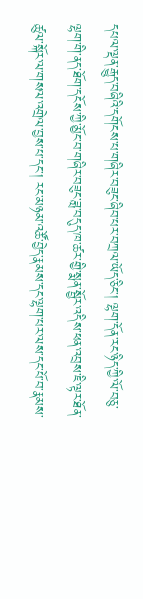དཔལ་ལྡན་རྒྱུད་བཞིའི་དགོངས་པ་གཞིར་བཟུང་ཞིབ་པར་བཀྲལ་ཡོད་ཅིང་། ལྷག་དོན་རང་ཉིད་ཀྱི་ལོ་བཅུ་ལྷག་གི་ནད་ཐོག་དངོས་ཀྱི་མྱོང་བ་གཞིར་བཟུང་ཟླ་བདུད་ཁ་ཚར་གྱི་སྨན་སྦྱོར་འདིས་ཕན་འབྲས་ཇི་ལྟར་ཐོན་ཚུལ་སྐོར་ལ་གསལ་འགྲེལ་བྱས་པ་དང་། རང་མཉམ་འཚོ་བྱེད་རྣམས་དང་ལྷག་པར་ལས་དང་པོ་བ་རྣམས་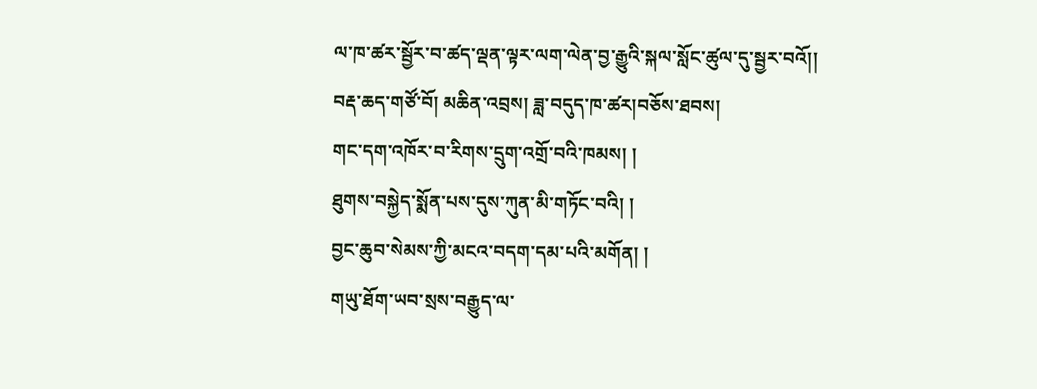ལ་ཁ་ཚར་སྦྱོར་བ་ཚད་ལྡན་ལྟར་ལག་ལེན་བྱ་རྒྱུའི་སྐལ་སློང་ཚུལ་དུ་སྦྱར་བའོ།།
བརྡ་ཆད་གཙོ་བོ། མཆིན་འབྲས། ཟླ་བདུད་ཁ་ཚར།བཅོས་ཐབས།
གང་དག་འཁོར་བ་རིགས་དྲུག་འགྲོ་བའི་ཁམས། །
ཐུགས་བསྐྱེད་སྨོན་པས་དུས་ཀུན་མི་གཏོང་བའི། །
བྱང་ཆུབ་སེམས་ཀྱི་མངའ་བདག་དམ་པའི་མགོན། །
གཡུ་ཐོག་ཡབ་སྲས་བརྒྱུད་ལ་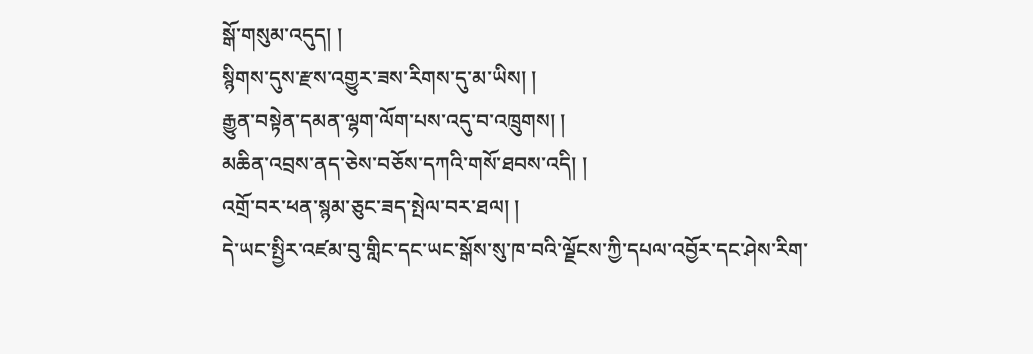སྒོ་གསུམ་འདུད། །
སྙིགས་དུས་རྫས་འགྱུར་ཟས་རིགས་དུ་མ་ཡིས། །
རྒྱུན་བསྟེན་དམན་ལྷག་ལོག་པས་འདུ་བ་འཁྲུགས། །
མཆིན་འབྲས་ནད་ཅེས་བཅོས་དཀའི་གསོ་ཐབས་འདི། །
འགྲོ་བར་ཕན་སྙམ་ཅུང་ཟད་སྤེལ་བར་ཐལ། །
དེ་ཡང་སྤྱིར་འཛམ་བུ་གླིང་དང་ཡང་སྒོས་སུ་ཁ་བའི་ལྗོངས་ཀྱི་དཔལ་འབྱོར་དང་ཤེས་རིག་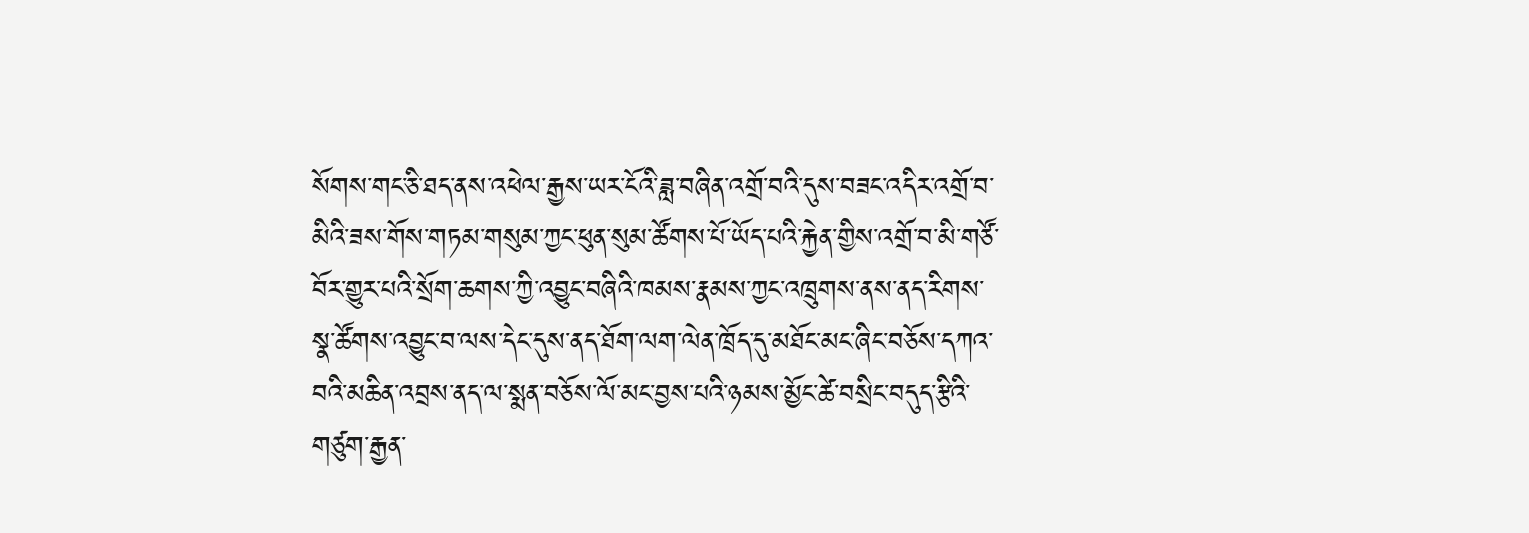སོགས་གང་ཅི་ཐད་ནས་འཕེལ་རྒྱས་ཡར་ངོའི་ཟླ་བཞིན་འགྲོ་བའི་དུས་བཟང་འདིར་འགྲོ་བ་མིའི་ཟས་གོས་གཏམ་གསུམ་ཀྱང་ཕུན་སུམ་ཚོགས་པོ་ཡོད་པའི་རྐྱེན་གྱིས་འགྲོ་བ་མི་གཙོ་བོར་གྱུར་པའི་སྲོག་ཆགས་ཀྱི་འབྱུང་བཞིའི་ཁམས་རྣམས་ཀྱང་འཁྲུགས་ནས་ནད་རིགས་སྣ་ཚོགས་འབྱུང་བ་ལས་དེང་དུས་ནད་ཐོག་ལག་ལེན་ཁྲོད་དུ་མཐོང་མང་ཞིང་བཅོས་དཀའ་བའི་མཆིན་འབྲས་ནད་ལ་སྨན་བཅོས་ལོ་མང་བྱས་པའི་ཉམས་མྱོང་ཚེ་བསྲིང་བདུད་རྩིའི་གཙུག་རྒྱན་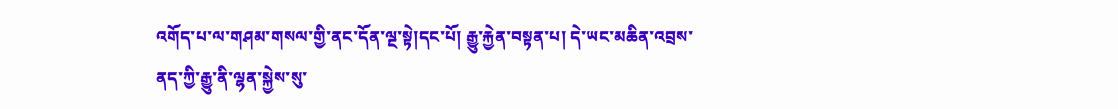འགོད་པ་ལ་གཤམ་གསལ་གྱི་ནང་དོན་ལྔ་སྟེ།དང་པོ། རྒྱུ་རྐྱེན་བསྟན་པ། དེ་ཡང་མཆིན་འབྲས་ནད་ཀྱི་རྒྱུ་ནི་ལྷན་སྐྱེས་སུ་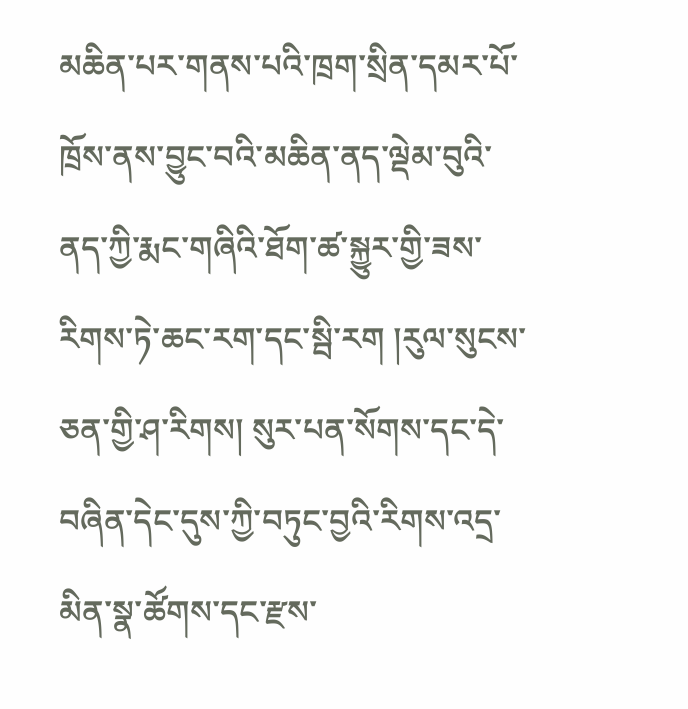མཆིན་པར་གནས་པའི་ཁྲག་སྲིན་དམར་པོ་ཁྲོས་ནས་བྱུང་བའི་མཆིན་ནད་ལྡེམ་བུའི་ནད་ཀྱི་རྨང་གཞིའི་ཐོག་ཚ་སྐྱུར་གྱི་ཟས་རིགས་ཏེ་ཆང་རག་དང་སྦི་རག །རུལ་སུངས་ཅན་གྱི་ཤ་རིགས། སུར་པན་སོགས་དང་དེ་བཞིན་དེང་དུས་ཀྱི་བཏུང་བྱའི་རིགས་འདྲ་མིན་སྣ་ཚོགས་དང་རྫས་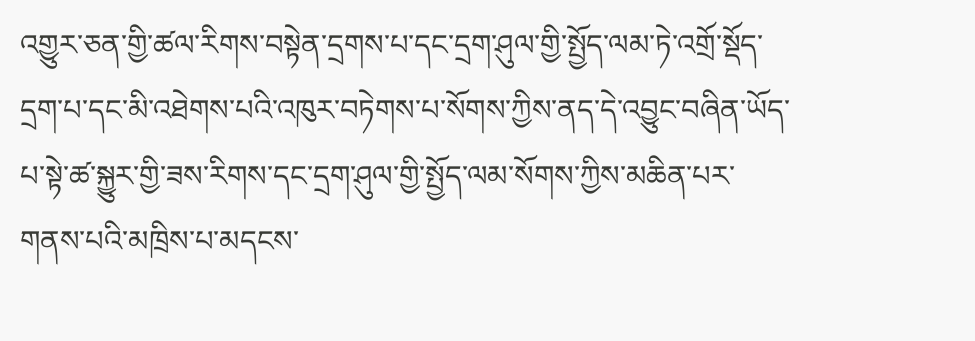འགྱུར་ཅན་གྱི་ཚལ་རིགས་བསྟེན་དྲགས་པ་དང་དྲག་ཤུལ་གྱི་སྤྱོད་ལམ་ཏེ་འགྲོ་སྡོད་དྲག་པ་དང་མི་འཐེགས་པའི་འཁུར་བཏེགས་པ་སོགས་ཀྱིས་ནད་དེ་འབྱུང་བཞིན་ཡོད་པ་སྟེ་ཚ་སྐྱུར་གྱི་ཟས་རིགས་དང་དྲག་ཤུལ་གྱི་སྤྱོད་ལམ་སོགས་ཀྱིས་མཆིན་པར་གནས་པའི་མཁྲིས་པ་མདངས་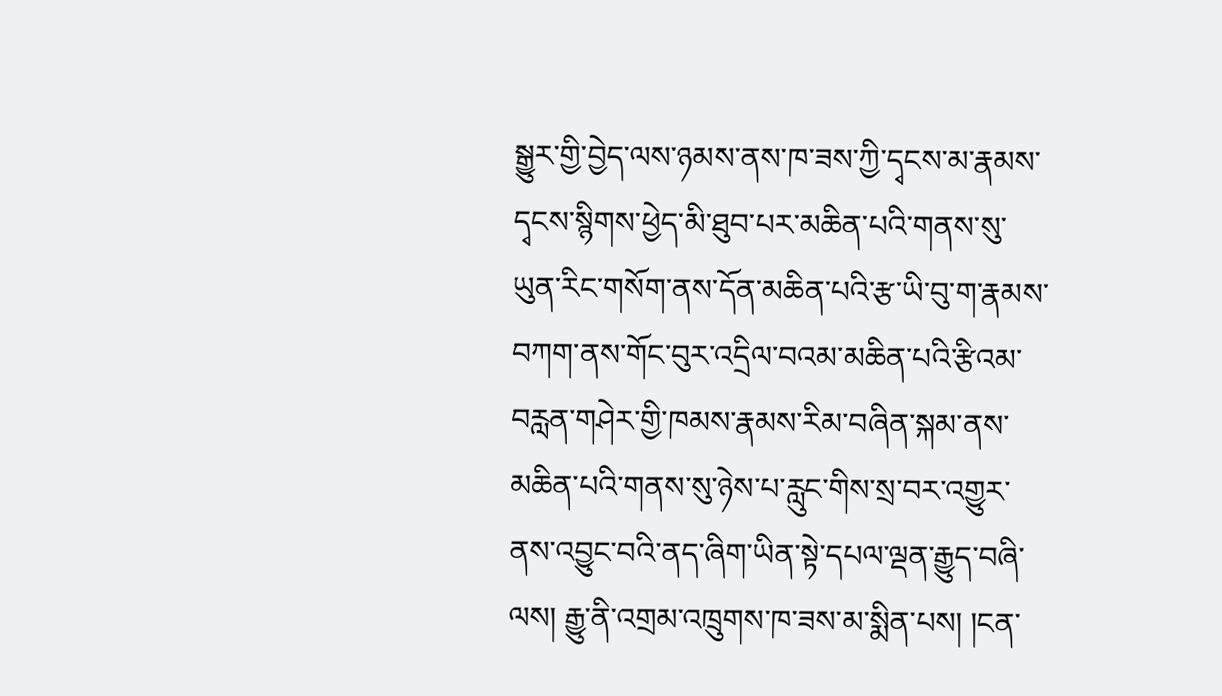སྒྱུར་གྱི་བྱེད་ལས་ཉམས་ནས་ཁ་ཟས་ཀྱི་དྭངས་མ་རྣམས་དྭངས་སྙིགས་ཕྱེད་མི་ཐུབ་པར་མཆིན་པའི་གནས་སུ་ཡུན་རིང་གསོག་ནས་དོན་མཆིན་པའི་རྩ་ཡི་བུ་ག་རྣམས་བཀག་ནས་གོང་བུར་འདྲིལ་བའམ་མཆིན་པའི་རྩིའམ་བརླན་གཤེར་གྱི་ཁམས་རྣམས་རིམ་བཞིན་སྐམ་ནས་མཆིན་པའི་གནས་སུ་ཉེས་པ་རླུང་གིས་སྲ་བར་འགྱུར་ནས་འབྱུང་བའི་ནད་ཞིག་ཡིན་སྟེ་དཔལ་ལྡན་རྒྱུད་བཞི་ལས། རྒྱུ་ནི་འགྲམ་འཁྲུགས་ཁ་ཟས་མ་སྨིན་པས། །ངན་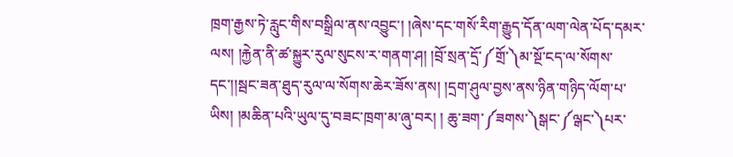ཁྲག་རྒྱས་ཏེ་རླུང་གིས་བསྒྲིལ་ནས་འབྱུང་། །ཞེས་དང་གསོ་རིག་རྒྱུད་དོན་ལག་ལེན་པོད་དམར་ལས། །རྐྱེན་ནི་ཚ་སྐྱུར་རུལ་སུངས་ར་གནག་ཤ། །བྲོ་སྲན་དྲོ་༼གྲོ་༽མ་སྔོ་ངད་ལ་སོགས་དང་།།སྦང་ཟན་ཐུད་རུལ་ལ་སོགས་ཆེར་ཟོས་ནས། །དྲག་ཤུལ་བྱས་ནས་ཉིན་གཉིད་ལོག་པ་ཡིས། །མཆིན་པའི་ཡུལ་དུ་བཟང་ཁྲག་མ་ཞུ་བར། ། ཆུ་ཟག་༼ཟགས་༽སྒང་༼ལྒང་༽པར་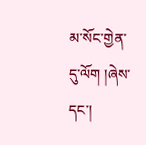མ་སོང་གྱེན་དུ་ལོག །ཞེས་དང་།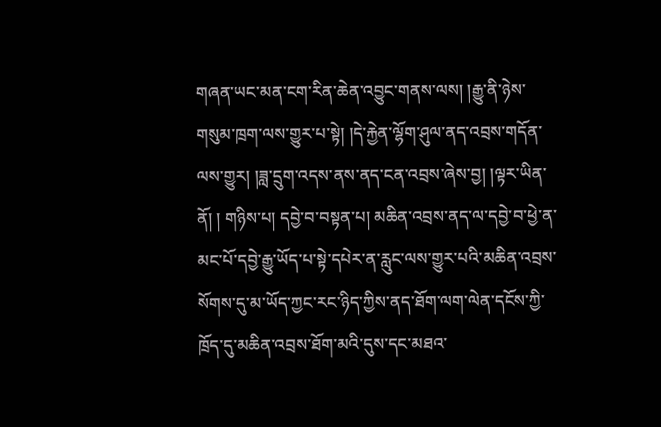གཞན་ཡང་མན་ངག་རིན་ཆེན་འབྱུང་གནས་ལས། །རྒྱུ་ནི་ཉེས་གསུམ་ཁྲག་ལས་གྱུར་པ་སྟེ། །དེ་རྐྱེན་ལྷོག་ཤུལ་ནད་འབྲས་གདོན་ལས་གྱུར། །ཟླ་དྲུག་འདས་ནས་ནད་ངན་འབྲས་ཞེས་བྱ། །ལྟར་ཡིན་ནོ། ། གཉིས་པ། དབྱེ་བ་བསྟན་པ། མཆིན་འབྲས་ནད་ལ་དབྱེ་བ་ཕྱེ་ན་མང་པོ་དབྱེ་རྒྱུ་ཡོད་པ་སྟེ་དཔེར་ན་རླུང་ལས་གྱུར་པའི་མཆིན་འབྲས་སོགས་དུ་མ་ཡོད་ཀྱང་རང་ཉིད་ཀྱིས་ནད་ཐོག་ལག་ལེན་དངོས་ཀྱི་ཁྲོད་དུ་མཆིན་འབྲས་ཐོག་མའི་དུས་དང་མཐའ་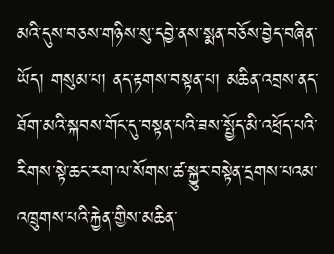མའི་དུས་བཅས་གཉིས་སུ་དབྱེ་ནས་སྨན་བཅོས་བྱེད་བཞིན་ཡོད། གསུམ་པ། ནད་རྟགས་བསྟན་པ། མཆིན་འབྲས་ནད་ཐོག་མའི་སྐབས་གོང་དུ་བསྟན་པའི་ཟས་སྤྱོད་མི་འཕྲོད་པའི་རིགས་སྟེ་ཆང་རག་ལ་སོགས་ཚ་སྐྱུར་བསྟེན་དྲགས་པའམ་འཁྲུགས་པའི་རྐྱེན་གྱིས་མཆིན་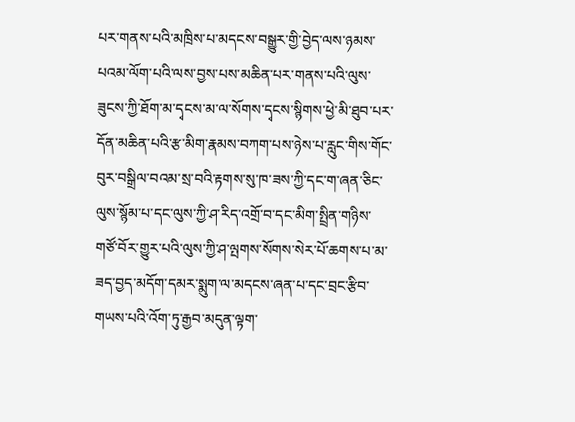པར་གནས་པའི་མཁྲིས་པ་མདངས་བསྒྱུར་གྱི་བྱེད་ལས་ཉམས་པའམ་ལོག་པའི་ལས་བྱས་པས་མཆིན་པར་གནས་པའི་ལུས་ཟུངས་ཀྱི་ཐོག་མ་དྭངས་མ་ལ་སོགས་དྭངས་སྙིགས་ཕྱེ་མི་ཐུབ་པར་དོན་མཆིན་པའི་རྩ་མིག་རྣམས་བཀག་པས་ཉེས་པ་རླུང་གིས་གོང་བུར་བསྒྲིལ་བའམ་སྲ་བའི་རྟགས་སུ་ཁ་ཟས་ཀྱི་དང་ག་ཞན་ཅིང་ལུས་སྙོམ་པ་དང་ལུས་ཀྱི་ཤ་རིད་འགྲོ་བ་དང་མིག་སྤྲིན་གཉིས་གཙོ་བོར་གྱུར་པའི་ལུས་ཀྱི་ཤ་ལྤགས་སོགས་སེར་པོ་ཆགས་པ་མ་ཟད་བྱད་མདོག་དམར་སྨུག་ལ་མདངས་ཞན་པ་དང་བྲང་རྩིབ་གཡས་པའི་འོག་ཏུ་རྒྱབ་མདུན་ལྟག་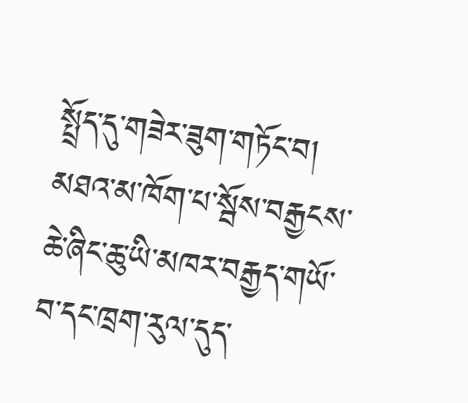སྤྲོད་དུ་གཟེར་ཟུག་གཏོང་བ། མཐའ་མ་ཁོག་པ་སྦོས་བརྒྱངས་ཆེ་ཞིང་ཆུ་ཡི་མཁར་བརྒྱད་གཡོ་བ་དང་ཁྲག་རུལ་དུད་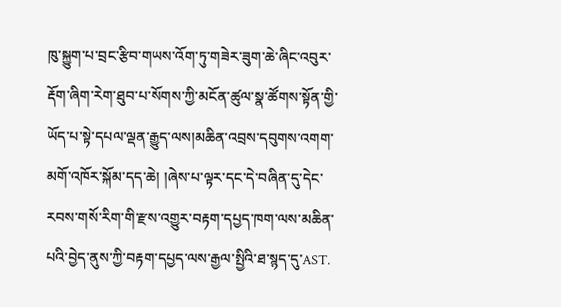ཁུ་སྐྱུག་པ་བྲང་རྩིབ་གཡས་འོག་ཏུ་གཟེར་ཟུག་ཆེ་ཞིང་འབུར་རྡོག་ཞིག་རེག་ཐུབ་པ་སོགས་ཀྱི་མངོན་ཚུལ་སྣ་ཚོགས་སྟོན་གྱི་ཡོད་པ་སྟེ་དཔལ་ལྡན་རྒྱུད་ལས།མཆིན་འབྲས་དབུགས་འགག་མགོ་འཁོར་སྐོམ་དད་ཆེ། །ཞེས་པ་ལྟར་དང་དེ་བཞིན་དུ་དེང་རབས་གསོ་རིག་གི་རྫས་འགྱུར་བརྟག་དཔྱད་ཁག་ལས་མཆིན་པའི་བྱེད་ནུས་ཀྱི་བརྟག་དཔྱད་ལས་རྒྱལ་སྤྱིའི་ཐ་སྙད་དུ་AST.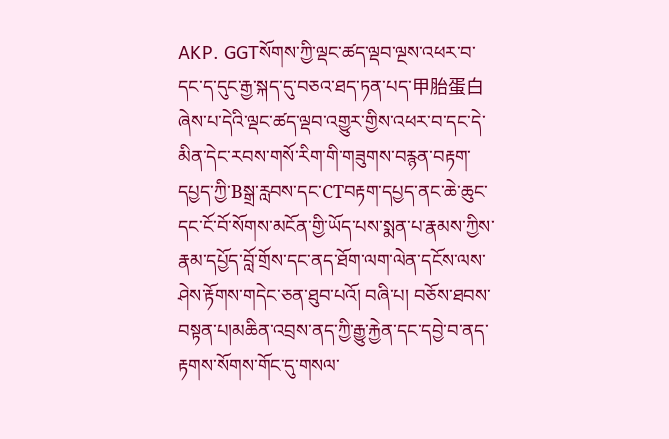AKP. GGTསོགས་ཀྱི་ལྡང་ཚད་ལྡབ་ལྔས་འཕར་བ་དང་ད་དུང་རྒྱ་སྐད་དུ་བཅའ་ཐད་ཏན་པད་甲胎蛋白ཞེས་པ་དེའི་ལྡང་ཚད་ལྡབ་འགྱུར་གྱིས་འཕར་བ་དང་དེ་མིན་དེང་རབས་གསོ་རིག་གི་གཟུགས་བརྙན་བརྟག་དཔྱད་ཀྱི་Bསྒྲ་རླབས་དང་CTབརྟག་དཔྱད་ནང་ཆེ་ཆུང་དང་ངོ་བོ་སོགས་མངོན་གྱི་ཡོད་པས་སྨན་པ་རྣམས་ཀྱིས་རྣམ་དཔྱོད་བློ་གྲོས་དང་ནད་ཐོག་ལག་ལེན་དངོས་ལས་ཤེས་རྟོགས་གདེང་ཅན་ཐུབ་པའོ། བཞི་པ། བཅོས་ཐབས་བསྟན་པ།མཆིན་འབྲས་ནད་ཀྱི་རྒྱུ་རྐྱེན་དང་དབྱེ་བ་ནད་རྟགས་སོགས་གོང་དུ་གསལ་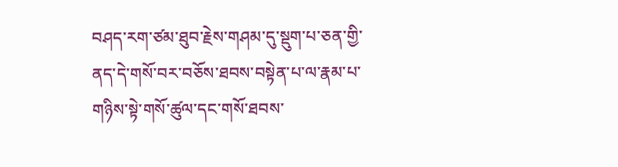བཤད་རག་ཙམ་ཐུབ་རྗེས་གཤམ་དུ་སྡུག་པ་ཅན་གྱི་ནད་དེ་གསོ་བར་བཅོས་ཐབས་བསྟེན་པ་ལ་རྣམ་པ་གཉིས་སྟེ་གསོ་ཚུལ་དང་གསོ་ཐབས་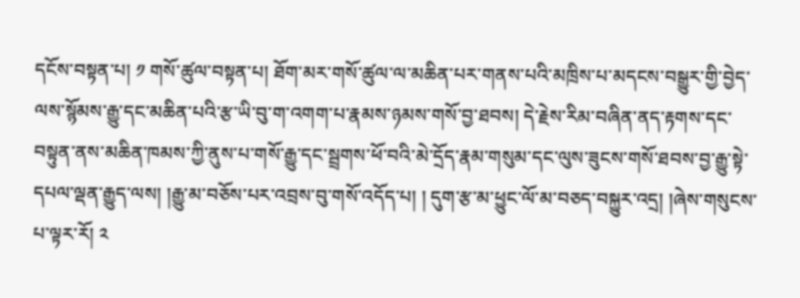དངོས་བསྟན་པ། ༡ གསོ་ཚུལ་བསྟན་པ། ཐོག་མར་གསོ་ཚུལ་ལ་མཆིན་པར་གནས་པའི་མཁྲིས་པ་མདངས་བསྒྱུར་གྱི་བྱེད་ལས་སྙོམས་རྒྱུ་དང་མཆིན་པའི་རྩ་ཡི་བུ་ག་འགག་པ་རྣམས་ཉམས་གསོ་བྱ་ཐབས། དེ་རྗེས་རིམ་བཞིན་ནད་རྟགས་དང་བསྟུན་ནས་མཆིན་ཁམས་ཀྱི་ནུས་པ་གསོ་རྒྱུ་དང་སྦྲགས་ཕོ་བའི་མེ་དྲོད་རྣམ་གསུམ་དང་ལུས་ཟུངས་གསོ་ཐབས་བྱ་རྒྱུ་སྟེ་དཔལ་ལྡན་རྒྱུད་ལས། །རྒྱུ་མ་བཅོས་པར་འབྲས་བུ་གསོ་འདོད་པ། ། དུག་རྩ་མ་ཕྱུང་ལོ་མ་བཅད་བསྐྱུར་འདྲ། །ཞེས་གསུངས་པ་ལྟར་རོ། ༢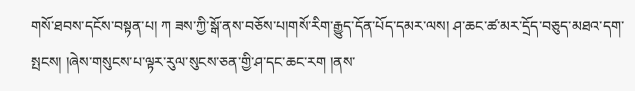གསོ་ཐབས་དངོས་བསྟན་པ། ཀ ཟས་ཀྱི་སྒོ་ནས་བཅོས་པ།གསོ་རིག་རྒྱུད་དོན་པོད་དམར་ལས། ཤ་ཆང་ཚ་མར་དྲོད་བཅུད་མཐའ་དག་སྤངས། །ཞེས་གསུངས་པ་ལྟར་རུལ་སུངས་ཅན་གྱི་ཤ་དང་ཆང་རག །ནས་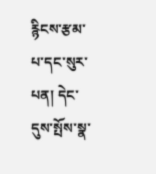རྙིངས་རྩམ་པ་དང་སུར་པན། དེང་དུས་སྤོས་སྣ་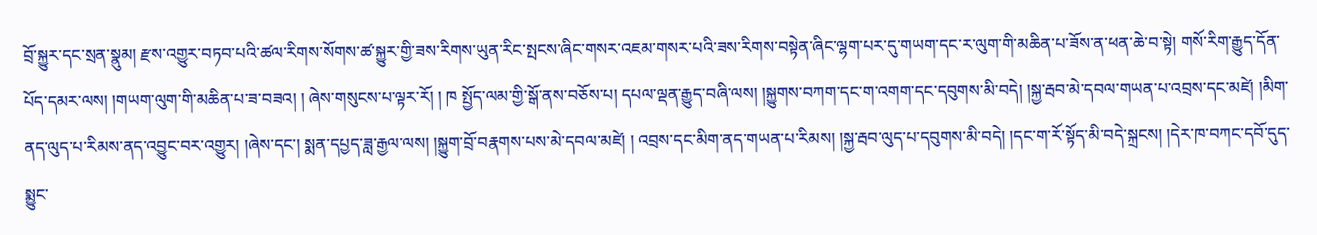བྲོ་སྐྱུར་དང་སྲན་སྣུམ། རྫས་འགྱུར་བཏབ་པའི་ཚལ་རིགས་སོགས་ཚ་སྐྱུར་གྱི་ཟས་རིགས་ཡུན་རིང་སྤངས་ཞིང་གསར་འཇམ་གསར་པའི་ཟས་རིགས་བསྟེན་ཞིང་ལྷག་པར་དུ་གཡག་དང་ར་ལུག་གི་མཆིན་པ་ཟོས་ན་ཕན་ཆེ་བ་སྟེ། གསོ་རིག་རྒྱུད་དོན་པོད་དམར་ལས། །གཡག་ལུག་གི་མཆིན་པ་ཟ་བཟའ། ། ཞེས་གསུངས་པ་ལྟར་རོ། ། ཁ སྤྱོད་ལམ་གྱི་སྒོ་ནས་བཅོས་པ། དཔལ་ལྡན་རྒྱུད་བཞི་ལས། །སྐྱུགས་བཀག་དང་ག་འགག་དང་དབུགས་མི་བདེ། །སྐྱ་རྦབ་མེ་དབལ་གཡན་པ་འབྲས་དང་མཛེ། །མིག་ནད་ལུད་པ་རིམས་ནད་འབྱུང་བར་འགྱུར། །ཞེས་དང་། སྨན་དཔྱད་ཟླ་རྒྱལ་ལས། །སྐྱུག་བྲོ་བརྣགས་པས་མེ་དབལ་མཛེ། ། འབྲས་དང་མིག་ནད་གཡན་པ་རིམས། །སྐྱ་རྦབ་ལུད་པ་དབུགས་མི་བདེ། །དང་ག་རོ་སྟོད་མི་བདེ་སྐྲངས། །དེར་ཁ་བཀང་དབོ་དུད་སྨྱུང་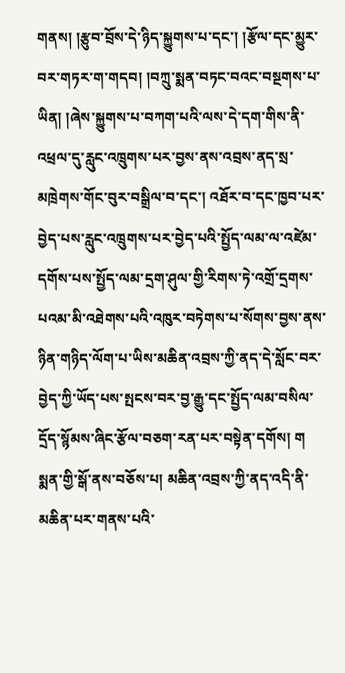གནས། །རྩུབ་བྲོས་དེ་ཉིད་སྐྱུགས་པ་དང་། །རྩོལ་དང་མྱུར་བར་གཏར་ག་གདབ། །བཀྲུ་སྨན་བཏང་བའང་བསྔགས་པ་ཡིན། །ཞེས་སྐྱུགས་པ་བཀག་པའི་ལས་དེ་དག་གིས་ནི་འཕྲལ་དུ་རླུང་འཁྲུགས་པར་བྱས་ནས་འབྲས་ནད་སྲ་མཁྲེགས་གོང་བུར་བསྒྲིལ་བ་དང་། འཐོར་བ་དང་ཁྱབ་པར་བྱེད་པས་རླུང་འཁྲུགས་པར་བྱེད་པའི་སྤྱོད་ལམ་ལ་འཛེམ་དགོས་པས་སྤྱོད་ལམ་དྲག་ཤུལ་གྱི་རིགས་ཏེ་འགྲོ་དྲགས་པའམ་མི་འཐེགས་པའི་འཁུར་བཏེགས་པ་སོགས་བྱས་ནས་ཉིན་གཉིད་ལོག་པ་ཡིས་མཆིན་འབྲས་ཀྱི་ནད་དེ་སློང་བར་བྱེད་ཀྱི་ཡོད་པས་སྤངས་བར་བྱ་རྒྱུ་དང་སྤྱོད་ལམ་བསིལ་དྲོད་སྙོམས་ཞིང་རྩོལ་བཅག་རན་པར་བསྟེན་དགོས། ག སྨན་གྱི་སྒོ་ནས་བཅོས་པ། མཆིན་འབྲས་ཀྱི་ནད་འདི་ནི་མཆིན་པར་གནས་པའི་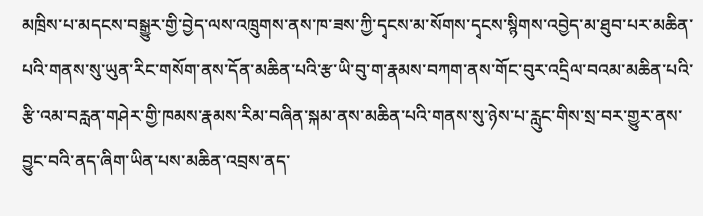མཁྲིས་པ་མདངས་བསྒྱུར་གྱི་བྱེད་ལས་འཁྲུགས་ནས་ཁ་ཟས་ཀྱི་དྭངས་མ་སོགས་དྭངས་སྙིགས་འབྱེད་མ་ཐུབ་པར་མཆིན་པའི་གནས་སུ་ཡུན་རིང་གསོག་ནས་དོན་མཆིན་པའི་རྩ་ཡི་བུ་ག་རྣམས་བཀག་ནས་གོང་བུར་འདྲིལ་བའམ་མཆིན་པའི་རྩི་འམ་བརླན་གཤེར་གྱི་ཁམས་རྣམས་རིམ་བཞིན་སྐམ་ནས་མཆིན་པའི་གནས་སུ་ཉེས་པ་རླུང་གིས་སྲ་བར་གྱུར་ནས་བྱུང་བའི་ནད་ཞིག་ཡིན་པས་མཆིན་འབྲས་ནད་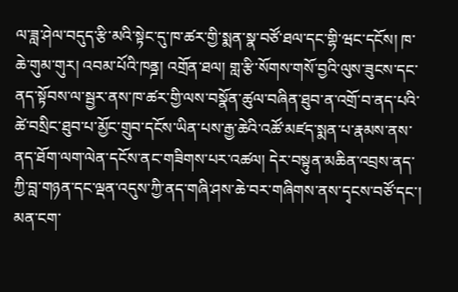ལ་ཟླ་ཤེལ་བདུད་རྩི་མའི་སྟེང་དུ་ཁ་ཚར་གྱི་སྨན་སྣ་བཙོ་ཐལ་དང་གྷི་ཝང་དངོས། ཁ་ཆེ་གུམ་གུར། འབམ་པོའི་ཁནྜ། འགྲོན་ཐལ། གླ་རྩི་སོགས་གསོ་བྱའི་ལུས་ཟུངས་དང་ནད་སྟོབས་ལ་སྦྱར་ནས་ཁ་ཚར་གྱི་ལས་བསྣོན་ཚུལ་བཞིན་ཐུབ་ན་འགྲོ་བ་ནད་པའི་ཚེ་བསྲིང་ཐུབ་པ་མྱོང་གྲུབ་དངོས་ཡིན་པས་རྒྱ་ཆེའི་འཚོ་མཛད་སྨན་པ་རྣམས་ནས་ནད་ཐོག་ལག་ལེན་དངོས་ནང་གཟིགས་པར་འཚལ། དེར་བསྟུན་མཆིན་འབྲས་ནད་ཀྱི་བླ་གཉན་དང་ལྡན་འདུས་ཀྱི་ནད་གཞི་ཤས་ཆེ་བར་གཞིགས་ནས་དྭངས་བཙོ་དང་། མན་ངག་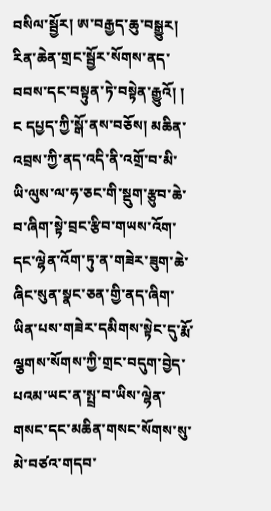བསིལ་སྦྱོར། ཨ་བརྒྱད་ཆུ་བསྒྱུར། རིན་ཆེན་གྲང་སྦྱོར་སོགས་ནད་བབས་དང་བསྟུན་ཏེ་བསྟེན་རྒྱུའོ། ། ང དཔྱད་ཀྱི་སྒོ་ནས་བཅོས། མཆིན་འབྲས་ཀྱི་ནད་འདི་ནི་འགྲོ་བ་མི་ཡི་ལུས་ལ་ཧ་ཅང་གི་སྡུག་རྩུབ་ཆེ་བ་ཞིག་སྟེ་བྲང་རྩིབ་གཡས་འོག་དང་ལྷེན་འོག་ཏུ་ན་གཟེར་ཟུག་ཆེ་ཞིང་སུན་སྣང་ཅན་གྱི་ནད་ཞིག་ཡིན་པས་གཟེར་དམིགས་སྟེང་དུ་རྨོ་ལྕགས་སོགས་ཀྱི་གྲང་བདུག་བྱེད་པའམ་ཡང་ན་སྤྲ་བ་ཡིས་ལྷེན་གསང་དང་མཆིན་གསང་སོགས་སུ་མེ་བཙའ་གདབ་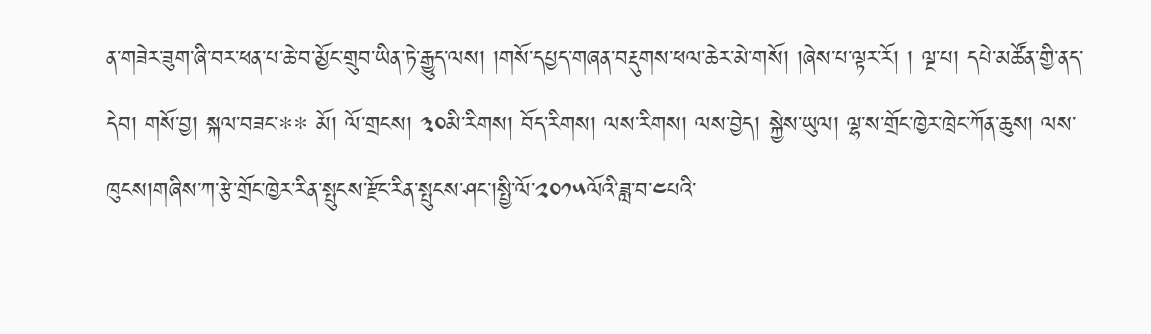ན་གཟེར་ཟུག་ཞི་བར་ཕན་པ་ཆེ་བ་མྱོང་གྲུབ་ཡིན་ཏེ་རྒྱུད་ལས། །གསོ་དཔྱད་གཞན་བརྡུགས་ཕལ་ཆེར་མེ་གསོ། །ཞེས་པ་ལྟར་རོ། ། ལྔ་པ། དཔེ་མཚོན་གྱི་ནད་དེབ། གསོ་བྱ། སྐལ་བཟང་** མོ། ལོ་གྲངས། ༣༠མི་རིགས། བོད་རིགས། ལས་རིགས། ལས་བྱེད། སྐྱེས་ཡུལ། ལྷ་ས་གྲོང་ཁྱེར་ཁྲེང་ཀོན་ཆུས། ལས་ཁུངས།གཞིས་ཀ་རྩེ་གྲོང་ཁྱེར་རིན་སྤུངས་རྫོང་རིན་སྤུངས་ཤང་།སྤྱི་ལོ་༢༠༡༥ལོའི་ཟླ་བ་༤པའི་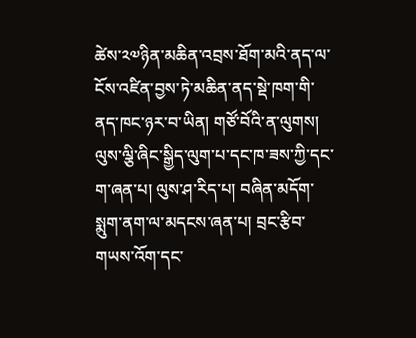ཚེས་༢༧ཉིན་མཆིན་འབྲས་ཐོག་མའི་ནད་ལ་ངོས་འཛིན་བྱས་ཏེ་མཆིན་ནད་སྡེ་ཁག་གི་ནད་ཁང་ཉར་བ་ཡིན། གཙོ་བོའི་ན་ལུགས། ལུས་ལྕི་ཞིང་སྒྱིད་ལུག་པ་དང་ཁ་ཟས་ཀྱི་དང་ག་ཞན་པ། ལུས་ཤ་རིད་པ། བཞིན་མདོག་སྨུག་ནག་ལ་མདངས་ཞན་པ། བྲང་རྩིབ་གཡས་འོག་དང་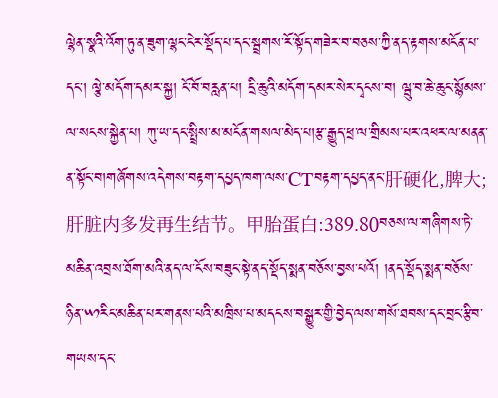ལྷེན་སྣའི་འོག་ཏུ་ན་ཟུག་ལྷང་ངེར་སྡོད་པ་དང་སྦྲགས་རོ་སྟོད་གཟེར་བ་བཅས་ཀྱི་ནད་རྟགས་མངོན་པ་དང་། ལྕེ་མདོག་དམར་སྐྱ། ངོ་བོ་བརླན་པ། དྲི་ཆུའི་མདོག་དམར་སེར་དྭངས་བ། ལྦུ་བ་ཆེ་ཆུང་སྙོམས་ལ་སངས་སྐྱེན་པ། ཀུ་ཡ་དང་སྤྲིས་མ་མངོན་གསལ་མེད་པ།རྩ་རྒྱུད་ཕྲ་ལ་གྲིམས་པར་འཕར་ལ་མནན་ན་སྟོང་བ།གཞོགས་འདེགས་བརྟག་དཔྱད་ཁག་ལས་CTབརྟག་དཔྱད་ནང་肝硬化,脾大;肝脏内多发再生结节。甲胎蛋白:389.80བཅས་ལ་གཞིགས་ཏེ་མཆིན་འབྲས་ཐོག་མའི་ནད་ལ་ངོས་བཟུང་སྟེ་ནད་སྡོད་སྨན་བཅོས་བྱས་པའོ། །ནད་སྡོད་སྨན་བཅོས་ཉིན་༥༡རིང་མཆིན་པར་གནས་པའི་མཁྲིས་པ་མདངས་བསྒྱུར་གྱི་བྱེད་ལས་གསོ་ཐབས་དང་བྲང་རྩིབ་གཡས་དང་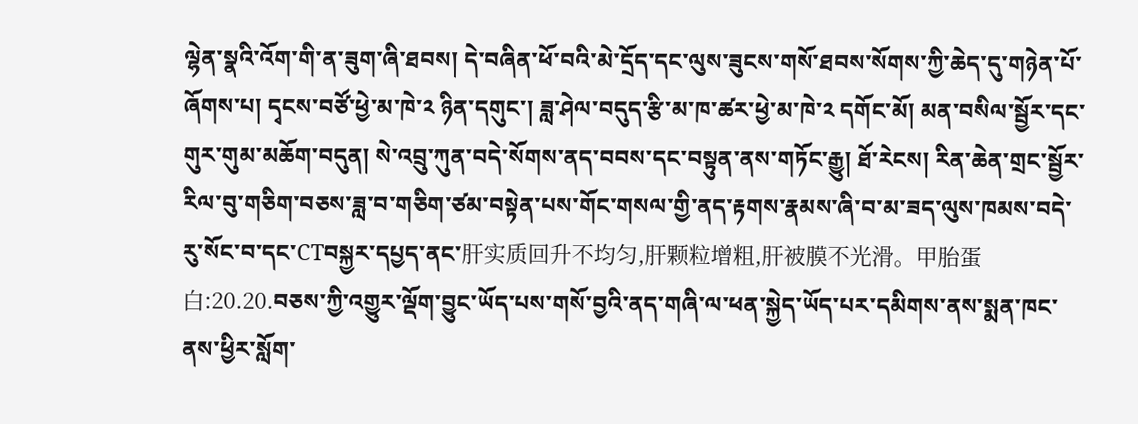ལྷེན་སྣའི་འོག་གི་ན་ཟུག་ཞི་ཐབས། དེ་བཞིན་ཕོ་བའི་མེ་དྲོད་དང་ལུས་ཟུངས་གསོ་ཐབས་སོགས་ཀྱི་ཆེད་དུ་གཉེན་པོ་ཞོགས་པ། དྭངས་བཙོ་ཕྱེ་མ་ཁེ་༢ ཉིན་དགུང་། ཟླ་ཤེལ་བདུད་རྩི་མ་ཁ་ཚར་ཕྱེ་མ་ཁེ་༢ དགོང་མོ། མན་བསིལ་སྦྱོར་དང་གུར་གུམ་མཆོག་བདུན། སེ་འབྲུ་ཀུན་བདེ་སོགས་ནད་བབས་དང་བསྟུན་ནས་གཏོང་རྒྱུ། ཐོ་རེངས། རིན་ཆེན་གྲང་སྦྱོར་རིལ་བུ་གཅིག་བཅས་ཟླ་བ་གཅིག་ཙམ་བསྟེན་པས་གོང་གསལ་གྱི་ནད་རྟགས་རྣམས་ཞི་བ་མ་ཟད་ལུས་ཁམས་བདེ་རུ་སོང་བ་དང་CTབསྐྱར་དཔྱད་ནང་肝实质回升不均匀,肝颗粒增粗,肝被膜不光滑。甲胎蛋白:20.20.བཅས་ཀྱི་འགྱུར་ལྡོག་བྱུང་ཡོད་པས་གསོ་བྱའི་ནད་གཞི་ལ་ཕན་སྐྱེད་ཡོད་པར་དམིགས་ནས་སྨན་ཁང་ནས་ཕྱིར་སློག་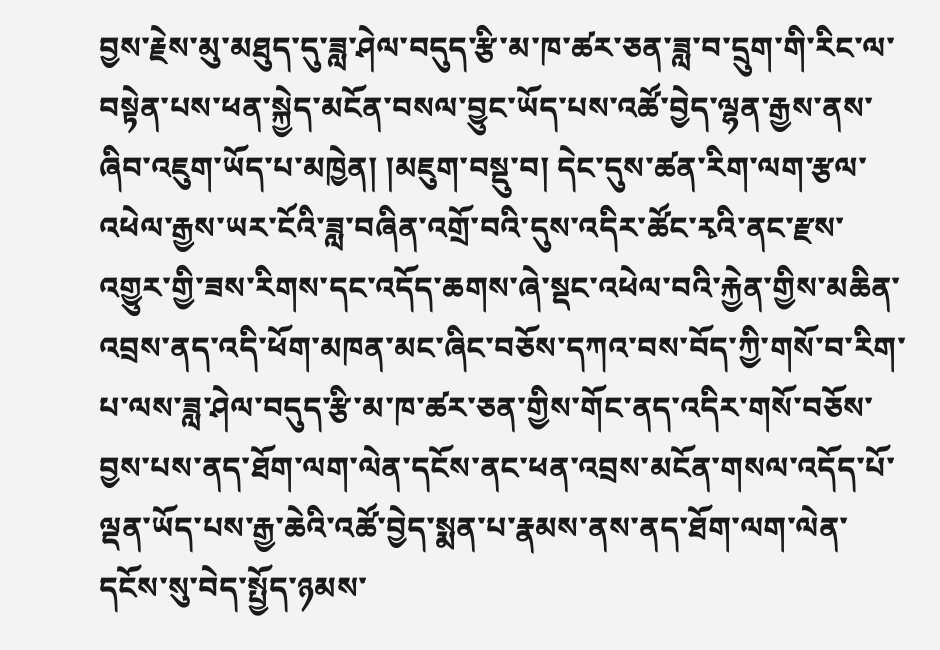བྱས་རྗེས་མུ་མཐུད་དུ་ཟླ་ཤེལ་བདུད་རྩི་མ་ཁ་ཚར་ཅན་ཟླ་བ་དྲུག་གི་རིང་ལ་བསྟེན་པས་ཕན་སྐྱེད་མངོན་བསལ་བྱུང་ཡོད་པས་འཚོ་བྱེད་ལྷན་རྒྱས་ནས་ཞིབ་འཇུག་ཡོད་པ་མཁྱེན། །མཇུག་བསྡུ་བ། དེང་དུས་ཚན་རིག་ལག་རྩལ་འཕེལ་རྒྱས་ཡར་ངོའི་ཟླ་བཞིན་འགྲོ་བའི་དུས་འདིར་ཚོང་རྭའི་ནང་རྫས་འགྱུར་གྱི་ཟས་རིགས་དང་འདོད་ཆགས་ཞེ་སྡང་འཕེལ་བའི་རྐྱེན་གྱིས་མཆིན་འབྲས་ནད་འདི་ཕོག་མཁན་མང་ཞིང་བཅོས་དཀའ་བས་བོད་ཀྱི་གསོ་བ་རིག་པ་ལས་ཟླ་ཤེལ་བདུད་རྩི་མ་ཁ་ཚར་ཅན་གྱིས་གོང་ནད་འདིར་གསོ་བཅོས་བྱས་པས་ནད་ཐོག་ལག་ལེན་དངོས་ནང་ཕན་འབྲས་མངོན་གསལ་འདོད་པོ་ལྡན་ཡོད་པས་རྒྱ་ཆེའི་འཚོ་བྱེད་སྨན་པ་རྣམས་ནས་ནད་ཐོག་ལག་ལེན་དངོས་སུ་བེད་སྤྱོད་ཉམས་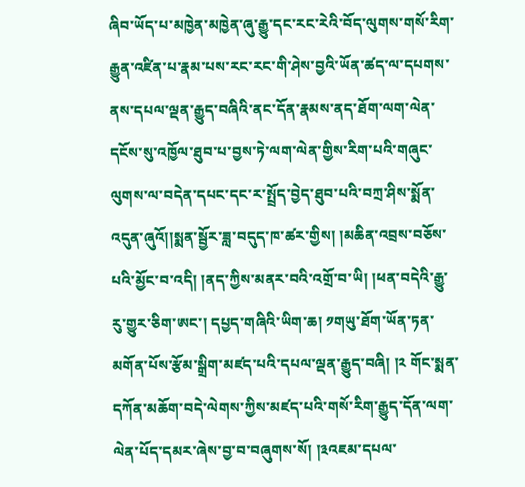ཞིབ་ཡོད་པ་མཁྱེན་མཁྱེན་ཞུ་རྒྱུ་དང་རང་རེའི་བོད་ལུགས་གསོ་རིག་རྒྱུན་འཛིན་པ་རྣམ་པས་རང་རང་གི་ཤེས་བྱའི་ཡོན་ཚད་ལ་དཔགས་ནས་དཔལ་ལྡན་རྒྱུད་བཞིའི་ནང་དོན་རྣམས་ནད་ཐོག་ལག་ལེན་དངོས་སུ་འཁྱོལ་ཐུབ་པ་བྱས་ཏེ་ལག་ལེན་གྱིས་རིག་པའི་གཞུང་ལུགས་ལ་བདེན་དཔང་དང་ར་སྤྲོད་བྱེད་ཐུབ་པའི་བཀྲ་ཤིས་སྨོན་འདུན་ཞུའོ།།སྨན་སྦྱོར་ཟླ་བདུད་ཁ་ཚར་གྱིས། །མཆིན་འབྲས་བཅོས་པའི་མྱོང་བ་འདི། །ནད་ཀྱིས་མནར་བའི་འགྲོ་བ་ཡི། །ཕན་བདེའི་རྒྱུ་རུ་གྱུར་ཅིག་ཨང་། དཔྱད་གཞིའི་ཡིག་ཆ། ༡གཡུ་ཐོག་ཡོན་ཏན་མགོན་པོས་རྩོམ་སྒྲིག་མཛད་པའི་དཔལ་ལྡན་རྒྱུད་བཞི། །༢ གོང་སྨན་དཀོན་མཆོག་བདེ་ལེགས་ཀྱིས་མཛད་པའི་གསོ་རིག་རྒྱུད་དོན་ལག་ལེན་པོད་དམར་ཞེས་བྱ་བ་བཞུགས་སོ། །༣འཇམ་དཔལ་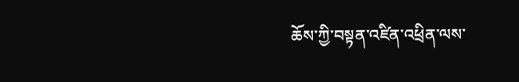ཆོས་ཀྱི་བསྟན་འཛིན་འཕྲིན་ལས་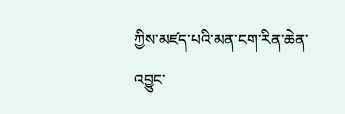ཀྱིས་མཛད་པའི་མན་ངག་རིན་ཆེན་འབྱུང་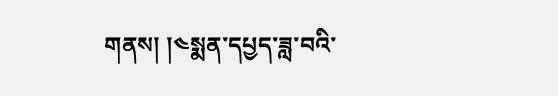གནས། །༤སྨན་དཔྱད་ཟླ་བའི་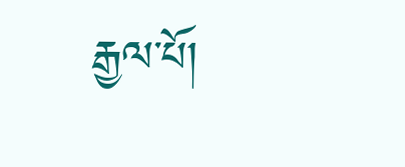རྒྱལ་པོ།